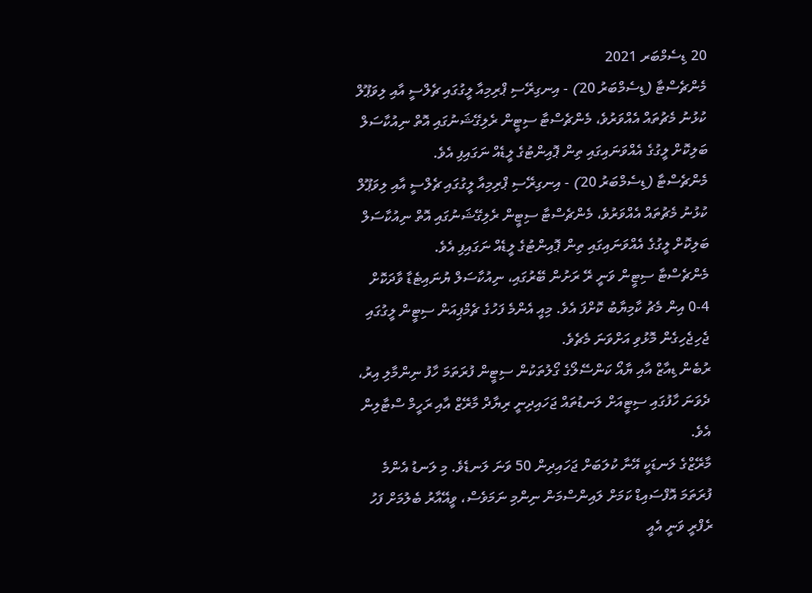20 ޑިސެމްބަރ 2021
މެންޗެސްޓާ (ޑިސެމްބަރު 20) - އިނގިރޭސި ޕްރިމިއާ ލީގުގައި ޗެލްސީ އާއި ލިވަޕޫލް ކުޅުނު މެޗުތައް އެއްވަރުވެ، މެންޗެސްޓާ ސިޓީން ރެލިގޭޝަނުގައި އޮތް ނިއުކާސަލް ބަލިކޮށް ލީގުގެ އެއްވަނައިގައި ތިން ޕޮއިންޓުގެ ލީޑެއް ނަގައިފި އެވެ.
މެންޗެސްޓާ (ޑިސެމްބަރު 20) - އިނގިރޭސި ޕްރިމިއާ ލީގުގައި ޗެލްސީ އާއި ލިވަޕޫލް ކުޅުނު މެޗުތައް އެއްވަރުވެ، މެންޗެސްޓާ ސިޓީން ރެލިގޭޝަނުގައި އޮތް ނިއުކާސަލް ބަލިކޮށް ލީގުގެ އެއްވަނައިގައި ތިން ޕޮއިންޓުގެ ލީޑެއް ނަގައިފި އެވެ.
މެންޗެސްޓާ ސިޓީން ވަނީ ރޭ ރަށުން ބޭރުގައި، ނިއުކާސަލް ޔުނައިޓެޑާ ވާދަކޮށް 4-0 އިން މެޗު ކާމިޔާބު ކޮށްފަ އެވެ. މިއީ އެންމެ ފަހުގެ ޗެމްޕިއަން ސިޓީން ލީގުގައި ޖެހިޖެހިގެން މޮޅުވި އަށްވަނަ މެޗެވެ.
ރުބެން ޑިއާޒް އާއި ޔާއޯ ކަންސޭލޯގެ ގޯލުތަކުން ސިޓީން ފުރަތަމަ ހާފު ނިންމާލި އިރު، ދެވަނަ ހާފުގައި ސިޓީއަށް ލަނޑުތައް ޖަހައިދިނީ ރިޔާދް މާރޭޒް އާއި ރަހީމް ސްޓާލިން އެވެ.
މާރޭޒްގެ ލަނޑަކީ އޭނާ ކުލަބަށް ޖަހައިދިން 50 ވަނަ ލަނޑެވެ. މި ލަނޑު އެންމެ ފުރަތަމަ އޮފްސައިޑް ކަމަށް ލައިންސްމަން ނިންމި ނަމަވެސް، ވީއޭއާރު ބެލުމަށް ފަހު ރެފްރީ ވަނީ އެއީ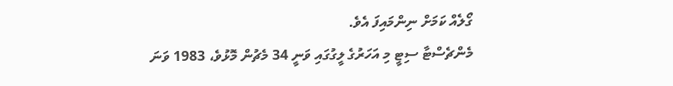ގޯލެއް ކަމަށް ނިންމައިފަ އެވެ.
މެންޗެސްޓާ ސިޓީ މި އަހަރުގެ ލީގުގައި ވަނީ 34 މެޗުން މޮޅުވެ، 1983 ވަނަ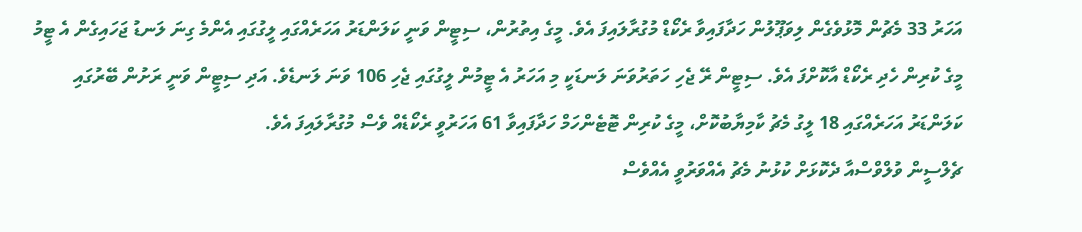އަހަރު 33 މެޗުން މޮޅުވެގެން ލިވަޕޫލުން ހަދާފައިވާ ރެކޯޑް މުގުރާލައިފަ އެވެ. މީގެ އިތުރުން، ސިޓީން ވަނީ ކަލަންޑަރު އަހަރެއްގައި ލީގުގައި އެންމެ ގިނަ ލަނޑު ޖަހައިގެން އެ ޓީމު މީގެ ކުރިން ހެދި ރެކޯޑް އާކޮށްފަ އެވެ. ސިޓީން ރޭ ޖެހި ހަތަރުވަނަ ލަނޑަކީ މި އަހަރު އެ ޓީމުން ލީގުގައި ޖެހި 106 ވަނަ ލަނޑެވެ. އަދި ސިޓީން ވަނީ ރަށުން ބޭރުގައި ކަލަންޑަރު އަހަރެއްގައި 18 ލީގު މެޗު ކާމިޔާބުކޮށް، މީގެ ކުރިން ޓޮޓެންހަމް ހަދާފައިވާ 61 އަހަރުވީ ރެކޯޑެއް ވެސް މުގުރާލައިފަ އެވެ.
ޗެލްސީން ވުލްވްސްއާ ދެކޮޅަށް ކުޅުނު މެޗު އެއްވަރުވީ އެއްވެސް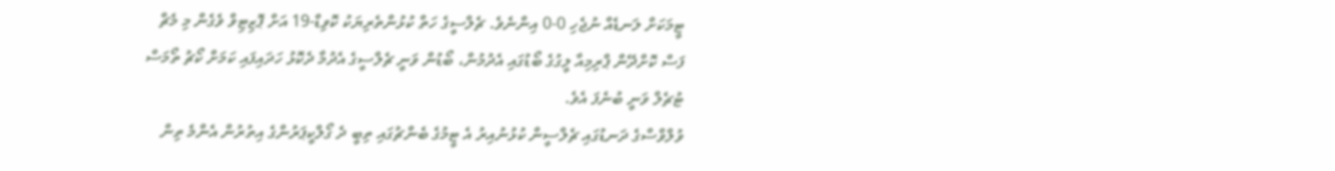ޓީމަކަށް ލަނޑެއް ނުޖެހި 0-0 އިންނެވެ. ޗެލްސީގެ ހަތް ކުޅުންތެރިޔަކު ކޮވިޑް-19 އަށް ޕޮޒިޓިވް ވެގެން މި މެޗް ފަސް ކޮށްދޭން ޕްރިމިއާ ލީގުގެ ބޯޑުގައި އެދުމުން، ބޯޑުން ވަނީ ޗެލްސީގެ އެދުމާ ދެކޮޅު ހަދައިފައި ކަމަށް ކޯޗު ތޯމަސް ޓުޗެލް ވަނީ ބުނެފަ އެވެ.
ވުލްވްސްގެ ދަނޑުގައި ޗެލްސީން ކުޅުނުއިރު އެ ޓީމުގެ ބެންޗުގައި ތިބީ ދެ ގޯލްކީޕަރުންގެ އިތުރުން އެންމެ ތިން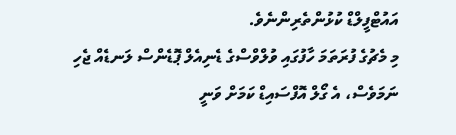އައުޓްފީލްޑް ކުޅުންތެރިންނެވެ.
މި މެޗުގެ ފުރަތަމަ ހާފުގައި ވުލްވްސްގެ ޑެނިއެލް ޕޮޑެންސް ލަނޑެއް ޖެހި ނަމަވެސް، އެ ގޯލް އޮފްސައިޑް ކަމަށް ވަނީ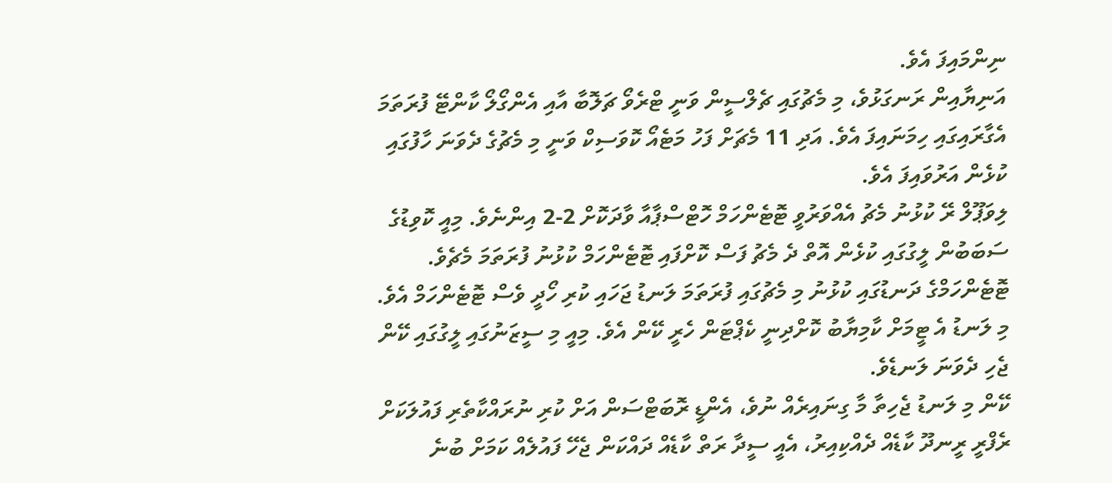ނިންމައިފަ އެވެ.
އަނިޔާއިން ރަނގަޅުވެ، މި މެޗުގައި ޗެލްސީން ވަނީ ޓްރެވޯ ޗަލޮބާ އާއި އެންގޯލޯ ކާންޓޭ ފުރަތަމަ އެގާރައިގައި ހިމަނައިފަ އެވެ. އަދި 11 މެޗަށް ފަހު މަޓެއޯ ކޮވަސިކް ވަނީ މި މެޗުގެ ދެވަނަ ހާފުގައި ކުޅެން އަރުވައިފަ އެވެ.
ލިވަޕޫލް ރޭ ކުޅުނު މެޗު އެއްވަރުވީ ޓޮޓެންހަމް ހޮޓްސްޕާއާ ވާދަކޮށް 2-2 އިންނެވެ. މިއީ ކޮވިޑުގެ ސަބަބުން ލީގުގައި ކުޅެން އޮތް ދެ މެޗު ފަސް ކޮށްފައި ޓޮޓެންހަމް ކުޅުނު ފުރަތަމަ މެޗެވެ. ޓޮޓެންހަމްގެ ދަނޑުގައި ކުޅުނު މި މެޗުގައި ފުރަތަމަ ލަނޑު ޖަހައި ކުރި ހޯދީ ވެސް ޓޮޓެންހަމް އެވެ. މި ލަނޑު އެ ޓީމަށް ކާމިޔާބު ކޮށްދިނީ ކެޕްޓަން ހެރީ ކޭން އެވެ. މިއީ މި ސީޒަނުގައި ލީގުގައި ކޭން ޖެހި ދެވަނަ ލަނޑެވެ.
ކޭން މި ލަނޑު ޖެހިތާ މާ ގިނައިރެއް ނުވެ، އެންޑީ ރޮބަޓްސަން އަށް ކުރި ނުރައްކާތެރި ފައުލަކަށް ރެފްރީ ރީނދޫ ކާޑެއް ދެއްކިއިރު، އެއީ ސީދާ ރަތް ކާޑެއް ދައްކަން ޖެހޭ ފައުލެއް ކަމަށް ބުނެ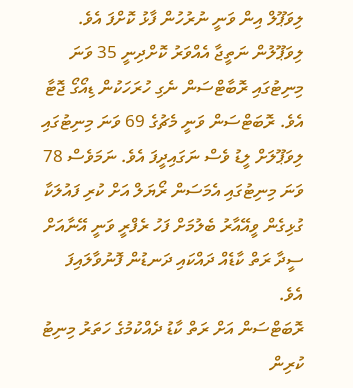ލިވަޕޫލް އިން ވަނީ ނުރުހުން ފާޅު ކޮށްފަ އެވެ.
ލިވަޕޫލުން ނަތީޖާ އެއްވަރު ކޮށްދިނީ 35 ވަނަ މިނިޓުގައި ރޮބާޓްސަން ނެގި ހުރަހަކުން ޑިއޯގޯ ޖޮޓާ އެވެ. ރޮބަޓްސަން ވަނީ މެޗުގެ 69 ވަނަ މިނިޓުގައި ލިވަޕޫލަށް ލީޑު ވެސް ނަގައިދީފަ އެވެ. ނަމަވެސް 78 ވަނަ މިނިޓުގައި އެމަސަން ރޯޔަލް އަށް ކުރި ފައުލަކާ ގުޅިގެން ވީއޭއާރު ބެލުމަށް ފަހު ރެފްރީ ވަނީ އޭނާއަށް ސީދާ ރަތް ކާޑެއް ދައްކައި ދަނޑުން ފޮނުވާލައިފަ އެވެ.
ރޮބަޓްސަން އަށް ރަތް ކާޑު ދެއްކުމުގެ ހަތަރު މިނިޓު ކުރިން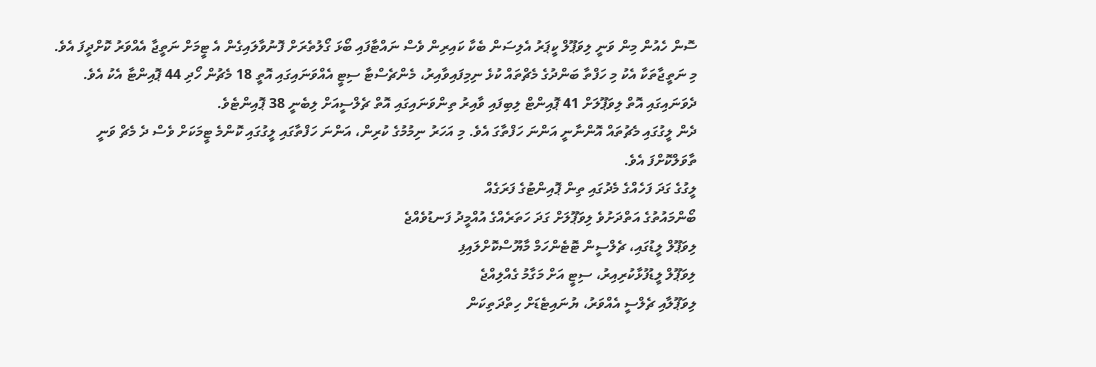ސޮން ހެއުން މިން ވަނީ ލިވަޕޫލް ކީޕަރު އެލިސަން ބެކާ ކައިރިން ވެސް ނައްޓާފައި ބޯޅަ ގޯލުތެރަށް ފޮނުވާލައިގެން އެ ޓީމަށް ނަތީޖާ އެއްވަރު ކޮށްދީފަ އެވެ.
މި ނަތީޖާތަކާ އެކު މި ހަފްތާ ބަންދުގެ މެޗްތައް ކުޅެ ނިމިފައިވާއިރު، މެންޗެސްޓާ ސިޓީ އެއްވަނައިގައި އޮތީ 18 މެޗުން ހޯދި 44 ޕޮއިންޓާ އެކު އެވެ. ދެވަނައިގައި އޮތް ލިވަޕޫލަށް 41 ޕޮއިންޓް ލިބިފައި ވާއިރު ތިންވަނައިގައި އޮތް ޗެލްސީއަށް ލިބެނީ 38 ޕޮއިންޓެވެ.
ދެން ލީގުގައި މެޗުތައް އޮންނާނީ އަންނަ ހަފްތާގަ އެވެ. މި އަހަރު ނިމުމުގެ ކުރިން، އަންނަ ހަފްތާގައި ލީގުގައި ކޮންމެ ޓީމަކަށް ވެސް ދެ މެޗް ވަނީ ތާވަލްކޮށްފަ އެވެ.
ލީގުގެ ގަދަ ފަހެއްގެ މެދުގައި ތިން ޕޮއިންޓުގެ ފަރަގެއް
ބޯންމައުތުގެ އަތްދަށުވެ ލިވަޕޫލަށް ގަދަ ހަތަރެއްގެ އުއްމީދު ފަނޑުވެއްޖެ
ލިވަޕޫލް ލީޑުގައި، ޗެލްސީން ޓޮޓެންހަމް މާޔޫސްކޮށްލައިފި
ލިވަޕޫލް ލީޑުފުޅާކުރިއިރު، ސިޓީ އަށް މަގާމު ގެއްލިއްޖެ
ލިވަޕޫލާއި ޗެލްސީ އެއްވަރު، ޔުނައިޓެޑަށް ހިތްދަތިކަން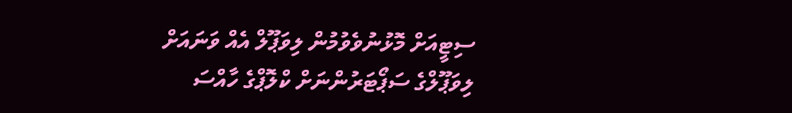ސިޓީއަށް މޮޅުނުވެވުމުން ލިވަޕޫލް އެއް ވަނައަށް
ލިވަޕޫލްގެ ސަޕޯޓަރުންނަށް ކްލޮޕްގެ ހާއްސަ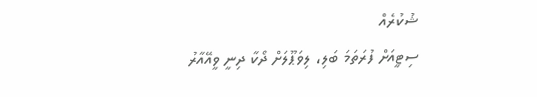ޝުކުރެއް
ސިޓީއަށް ފުރަތަމަ ބަލި، ލިވަޕޫލަށް ދޯކާ ދިނީ ވީއޭއާރު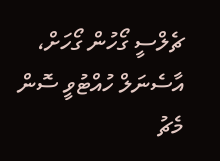ޗެލްސީ ގޯހުން ގޯހަށް، އާސެނަލް ހުއްޓުވީ ސޮން
މެޗު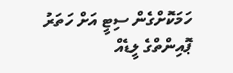ހަމަކޮށްގެން ސިޓީ އަށް ހަތަރު ޕޮއިންތްގެ ލީޑެއް